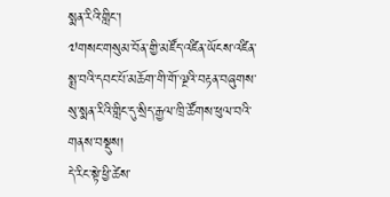སྨན་རིའི་གླིང་།
༧གསང་གསུམ་བོན་གྱི་མཛོད་འཛིན་ཡོངས་འཛིན་སྨྲ་བའི་དབང་པོ་མཆོག་གི་གོ་ལྔའི་བརྟན་བཞུགས་སུ་སྨན་རིའི་གླིང་དུ་སྲིད་རྒྱལ་ཁྲི་ཚོགས་ཕུལ་བའི་གནས་བསྡུས།
དེ་རིང་སྟེ་ཕྱི་ཚེས་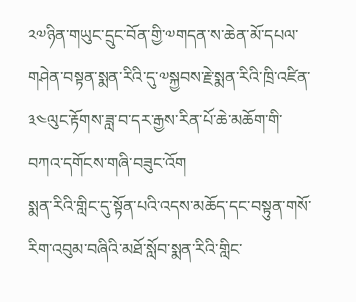༢༧ཉིན་གཡུང་དྲུང་བོན་གྱི་༧གདན་ས་ཆེན་མོ་དཔལ་གཤེན་བསྟན་སྨན་རིའི་དུ་༧སྐྱབས་རྗེ་སྨན་རིའི་ཁྲི་འཛིན་༣༤ལུང་རྟོགས་ཟླ་བ་དར་རྒྱས་རིན་པོ་ཆེ་མཆོག་གི་བཀའ་དགོངས་གཞི་བཟུང་འོག
སྨན་རིའི་གླིང་དུ་སྟོན་པའི་འདས་མཆོད་དང་བསྟུན་གསོ་རིག་འབུམ་བཞིའི་མཐོ་སློབ་སྨན་རིའི་གླིང་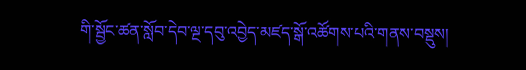གི་སྦྱོང་ཚན་སློབ་དེབ་ལྔ་དབུ་འབྱེད་མཛད་སྒོ་འཚོགས་པའི་གནས་བསྡུས།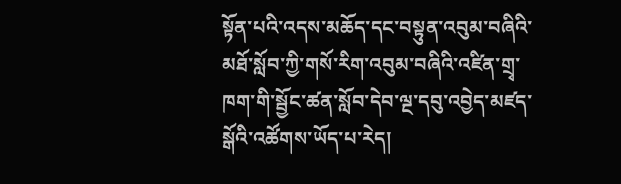སྟོན་པའི་འདས་མཆོད་དང་བསྟུན་འབུམ་བཞིའི་མཐོ་སློབ་ཀྱི་གསོ་རིག་འབུམ་བཞིའི་འཛིན་གྲྭ་ཁག་གི་སྦྱོང་ཚན་སློབ་དེབ་ལྔ་དབུ་འབྱེད་མཛད་སྒོའི་འཚོགས་ཡོད་པ་རེད།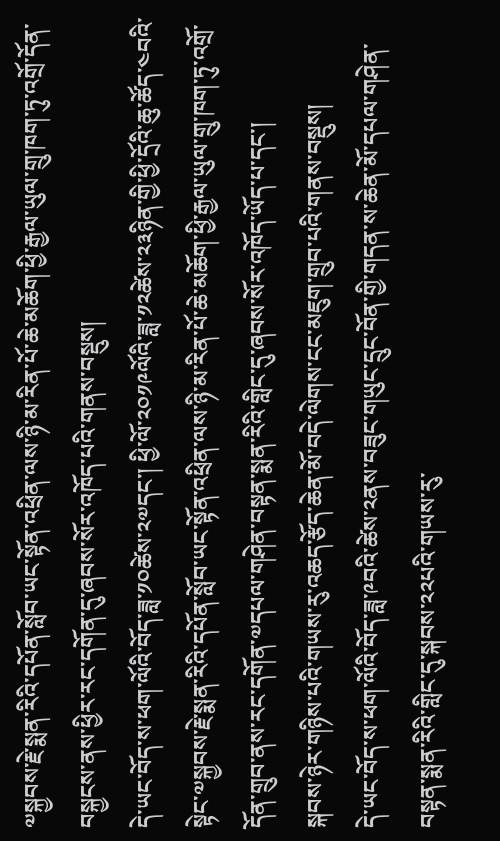༧སྐྱབས་རྗེ་སྨན་རིའི་དཔོན་སློབ་ཡང་སྟོན་འཕྲིན་ལས་ཉི་མ་རིན་པོ་ཆེ་མཆོག་ཕྱི་རྒྱལ་ཡུལ་གྲུ་ཁག་ཏུ་འགྲོ་དོན་བསྐྱངས་ནས་ཕྱིར་རང་དགོན་དུ་ཞབས་སོར་འཁོད་པའི་གནས་བསྡུས།
དེ་ཡང་བོད་ས་ཕག་ལོའི་བོད་ཟླ་༡༠ཚེས་༢༧དང་། ཕྱི་ལོ་༢༠༡༩ལོའི་ཟླ་༡༢ཚེས་༢༣ཉིན་གྱི་ཕྱི་དྲོའི་ཆུ་ཚོད་༤བའི་སྟེང་༧སྐྱབས་རྗེ་སྨན་རིའི་དཔོན་སློབ་ཡང་སྟོན་འཕྲིན་ལས་ཉི་མ་རིན་པོ་ཆེ་མཆོག་ཕྱི་རྒྱལ་ཡུལ་གྲུ་ཁག་ཏུ་འགྲོ་དོན་གྲུབ་ནས་རང་དགོན་༧དཔལ་གཤེན་བསྟན་སྨན་རིའི་གླིང་དུ་ཞབས་སོར་འཁོད་ཡོད་པ་དང་།
སྐབས་ཉེར་གཉིས་པའི་གཡས་རུ་འཆད་རྩོད་ཆེན་མོ་བདེ་ལེགས་ངང་མཇུག་གྲུབ་པའི་གནས་བསྡུས།
དེ་ཡང་བོད་ས་ཕག་ལོའི་བོད་ཟླ་༩བའི་ཚེས་༢ནས་བཟུང་གཡུང་དྲུང་བོན་གྱི་གདན་ས་ཆེན་མོ་དཔལ་གཤེན་བསྟན་སྨན་རིའི་གླིང་དུ་སྐབས་༢༢པའི་གཡས་རུ་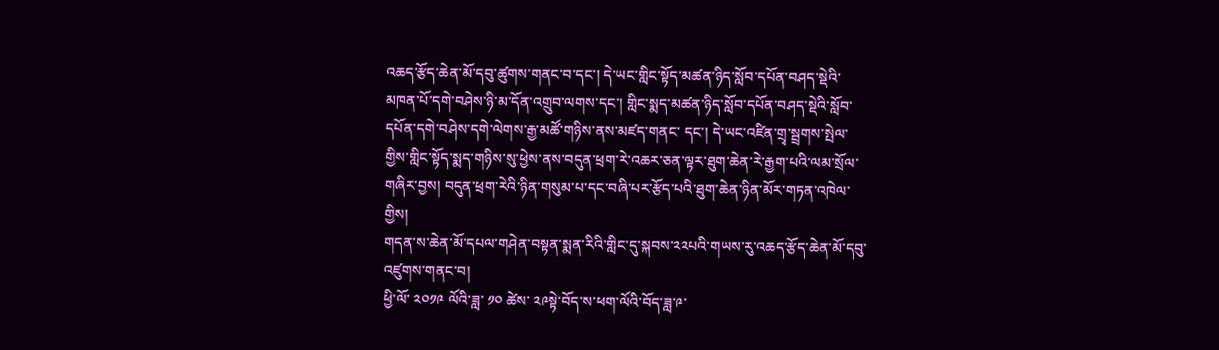འཆད་རྩོད་ཆེན་མོ་དབུ་ཚུགས་གནང་བ་དང་། དེ་ཡང་གླིང་སྟོད་མཚན་ཉིད་སློབ་དཔོན་བཤད་སྡེའི་མཁན་པོ་དགེ་བཤེས་ཉི་མ་དོན་འགྲུབ་ལགས་དང་། གླིང་སྨད་མཚན་ཉིད་སློབ་དཔོན་བཤད་སྡེའི་སློབ་དཔོན་དགེ་བཤེས་དགེ་ལེགས་རྒྱ་མཚོ་གཉིས་ནས་མཛད་གནང་ དང་། དེ་ཡང་འཛིན་གྲྭ་སྦྲགས་སྤེལ་གྱིས་གླིང་སྟོད་སྨད་གཉིས་སུ་ཕྱེས་ནས་བདུན་ཕྲག་རེ་འཆར་ཅན་ལྟར་ཐུག་ཆེན་རེ་རྒྱག་པའི་ལམ་སྲོལ་གཞིར་བྱས། བདུན་ཕྲག་རེའི་ཉིན་གསུམ་པ་དང་བཞི་པར་རྩོད་པའི་ཐུག་ཆེན་ཉིན་མོར་གཏན་འཁེལ་གྱིས།
གདན་ས་ཆེན་མོ་དཔལ་གཤེན་བསྟན་སྨན་རིའི་གླིང་དུ་སྐབས་༢༢པའི་གཡས་རུ་འཆད་རྩོད་ཆེན་མོ་དབུ་འཛུགས་གནང་བ།
ཕྱི་ལོ་ ༢༠༡༩ ལོའི་ཟླ་ ༡༠ ཚེས་ ༢༩སྟེ་བོད་ས་ཕག་ལོའི་བོད་ཟླ་༩་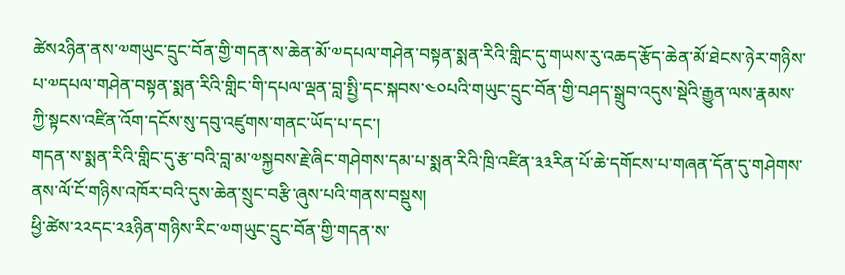ཚེས༢ཉིན་ནས་༧གཡུང་དྲུང་བོན་གྱི་གདན་ས་ཆེན་མོ་༧དཔལ་གཤེན་བསྟན་སྨན་རིའི་གླིང་དུ་གཡས་རུ་འཆད་རྩོད་ཆེན་མོ་ཐེངས་ཉེར་གཉིས་པ་༧དཔལ་གཤེན་བསྟན་སྨན་རིའི་གླིང་གི་དཔལ་ལྡན་བླ་སྤྱི་དང་སྐབས་༤༠པའི་གཡུང་དྲུང་བོན་གྱི་བཤད་སྒྲུབ་འདུས་སྡེའི་རྒྱུན་ལས་རྣམས་ཀྱི་སྟངས་འཛིན་འོག་དངོས་སུ་དབུ་འཛུགས་གནང་ཡོད་པ་དང་།
གདན་ས་སྨན་རིའི་གླིང་དུ་རྩ་བའི་བླ་མ་༧སྐྱབས་རྗེ་ཞིང་གཤེགས་དམ་པ་སྨན་རིའི་ཁྲི་འཛིན་༣༣རིན་པོ་ཆེ་དགོངས་པ་གཞན་དོན་དུ་གཤེགས་ནས་ལོ་ངོ་གཉིས་འཁོར་བའི་དུས་ཆེན་སྲུང་བརྩི་ཞུས་པའི་གནས་བསྡུས།
ཕྱི་ཚེས་༢༢དང་༢༣ཉིན་གཉིས་རིང་༧གཡུང་དྲུང་བོན་གྱི་གདན་ས་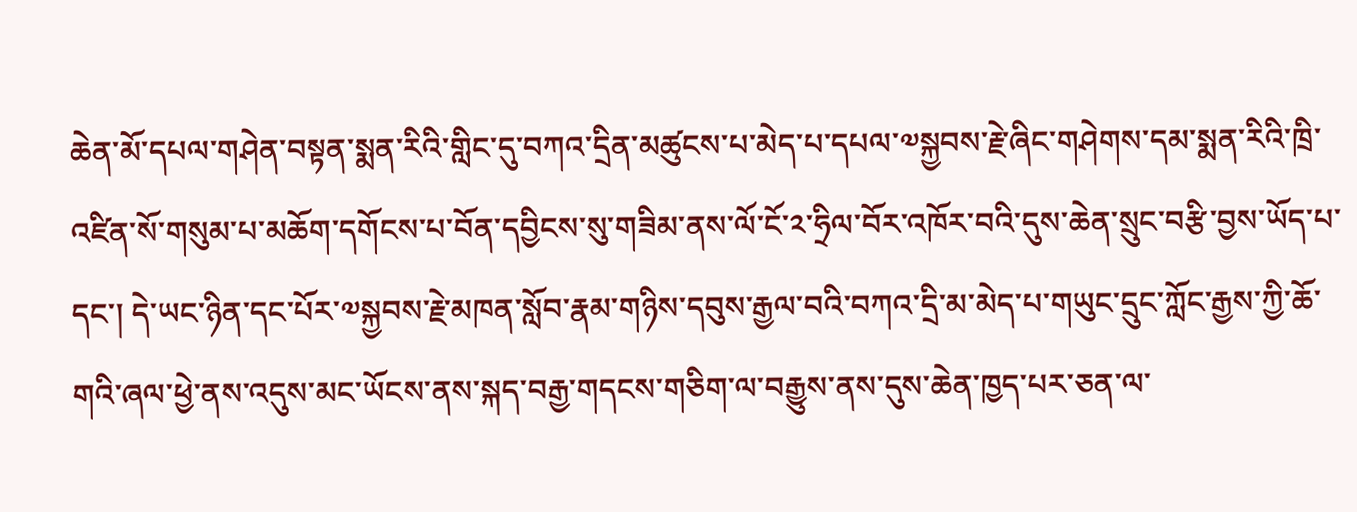ཆེན་མོ་དཔལ་གཤེན་བསྟན་སྨན་རིའི་གླིང་དུ་བཀའ་དྲིན་མཚུངས་པ་མེད་པ་དཔལ་༧སྐྱབས་རྗེ་ཞིང་གཤེགས་དམ་སྨན་རིའི་ཁྲི་འཛིན་སོ་གསུམ་པ་མཆོག་དགོངས་པ་བོན་དབྱིངས་སུ་གཟིམ་ནས་ལོ་ངོ་༢་ཧྲིལ་བོར་འཁོར་བའི་དུས་ཆེན་སྲུང་བརྩི་བྱས་ཡོད་པ་དང་། དེ་ཡང་ཉིན་དང་པོར་༧སྐྱབས་རྗེ་མཁན་སློབ་རྣམ་གཉིས་དབུས་རྒྱལ་བའི་བཀའ་དྲི་མ་མེད་པ་གཡུང་དྲུང་ཀློང་རྒྱས་ཀྱི་ཆོ་གའི་ཞལ་ཕྱེ་ནས་འདུས་མང་ཡོངས་ནས་སྐད་བརྒྱ་གདངས་གཅིག་ལ་བརྒྱུས་ནས་དུས་ཆེན་ཁྱད་པར་ཅན་ལ་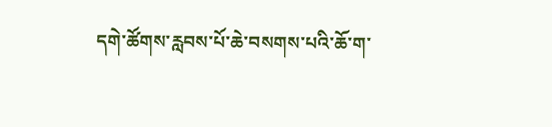དགེ་ཚོགས་རླབས་པོ་ཆེ་བསགས་པའི་ཆོ་ག་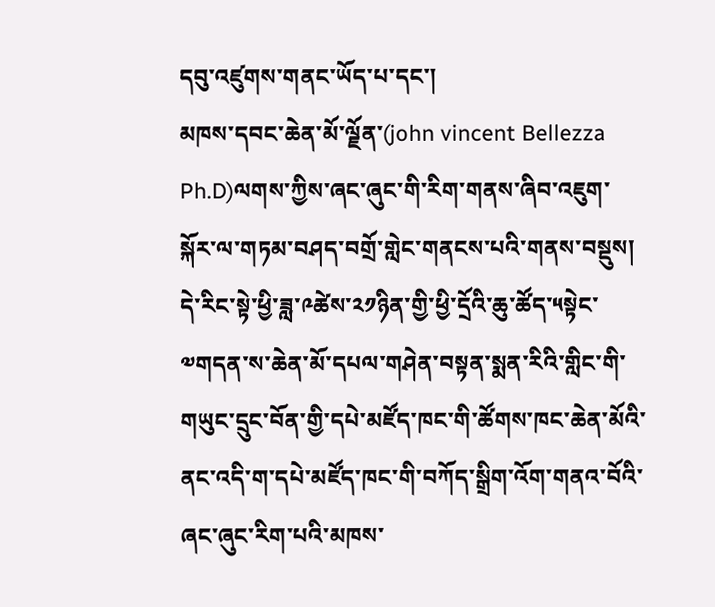དབུ་འཛུགས་གནང་ཡོད་པ་དང་།
མཁས་དབང་ཆེན་མོ་ལྗོན་(john vincent Bellezza Ph.D)ལགས་ཀྱིས་ཞང་ཞུང་གི་རིག་གནས་ཞིབ་འཇུག་སྐོར་ལ་གཏམ་བཤད་བགྲོ་གླེང་གནངས་པའི་གནས་བསྡུས།
དེ་རིང་སྟེ་ཕྱི་ཟླ་༩ཚེས་༢༡ཉིན་གྱི་ཕྱི་དྲོའི་ཆུ་ཚོད་༥སྟེང་༧གདན་ས་ཆེན་མོ་དཔལ་གཤེན་བསྟན་སྨན་རིའི་གླིང་གི་གཡུང་དྲུང་བོན་གྱི་དཔེ་མཛོད་ཁང་གི་ཚོགས་ཁང་ཆེན་མོའི་ནང་འདི་ག་དཔེ་མཛོད་ཁང་གི་བཀོད་སྒྲིག་འོག་གནའ་བོའི་ཞང་ཞུང་རིག་པའི་མཁས་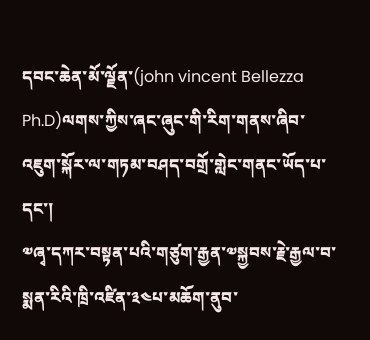དབང་ཆེན་མོ་ལྗོན་(john vincent Bellezza Ph.D)ལགས་ཀྱིས་ཞང་ཞུང་གི་རིག་གནས་ཞིབ་འཇུག་སྐོར་ལ་གཏམ་བཤད་བགྲོ་གླེང་གནང་ཡོད་པ་དང་།
༧ཞྭ་དཀར་བསྟན་པའི་གཙུག་རྒྱན་༧སྐྱབས་རྗེ་རྒྱལ་བ་སྨན་རིའི་ཁྲི་འཛིན་༣༤པ་མཆོག་ནུབ་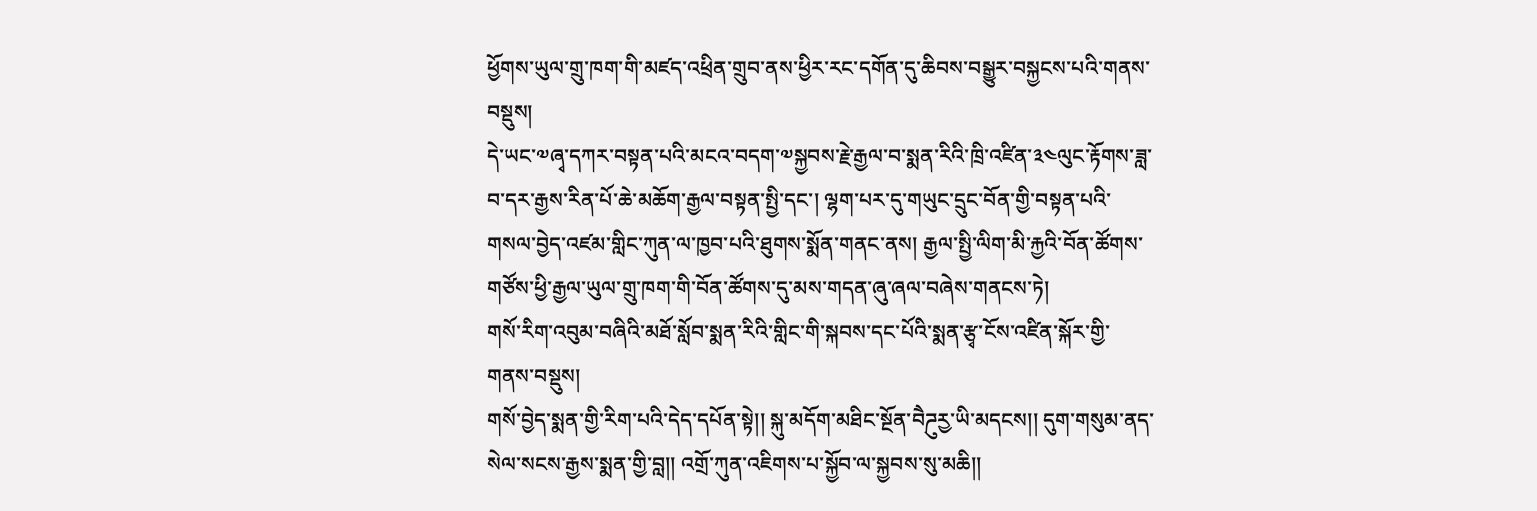ཕྱོགས་ཡུལ་གྲུ་ཁག་གི་མཛད་འཕྲིན་གྲུབ་ནས་ཕྱིར་རང་དགོན་དུ་ཆིབས་བསྒྱུར་བསྐྱངས་པའི་གནས་བསྡུས།
དེ་ཡང་༧ཞྭ་དཀར་བསྟན་པའི་མངའ་བདག་༧སྐྱབས་རྗེ་རྒྱལ་བ་སྨན་རིའི་ཁྲི་འཛིན་༣༤ལུང་རྟོགས་ཟླ་བ་དར་རྒྱས་རིན་པོ་ཆེ་མཆོག་རྒྱལ་བསྟན་སྤྱི་དང་། ལྷག་པར་དུ་གཡུང་དྲུང་བོན་གྱི་བསྟན་པའི་གསལ་བྱེད་འཛམ་གླིང་ཀུན་ལ་ཁྱབ་པའི་ཐུགས་སྨོན་གནང་ནས། རྒྱལ་སྤྱི་ལིག་མི་རྐྱའི་བོན་ཚོགས་གཙོས་ཕྱི་རྒྱལ་ཡུལ་གྲུ་ཁག་གི་བོན་ཚོགས་དུ་མས་གདན་ཞུ་ཞལ་བཞེས་གནངས་ཏེ།
གསོ་རིག་འབུམ་བཞིའི་མཐོ་སློབ་སྨན་རིའི་གླིང་གི་སྐབས་དང་པོའི་སྨན་རྩྭ་ངོས་འཛིན་སྐོར་གྱི་གནས་བསྡུས།
གསོ་བྱེད་སྨན་གྱི་རིག་པའི་དེད་དཔོན་སྟེ།། སྐུ་མདོག་མཐིང་སྔོན་བཻཌུརྱ་ཡི་མདངས།། དུག་གསུམ་ནད་སེལ་སངས་རྒྱས་སྨན་གྱི་བླ།། འགྲོ་ཀུན་འཇིགས་པ་སྐྱོབ་ལ་སྐྱབས་སུ་མཆི།།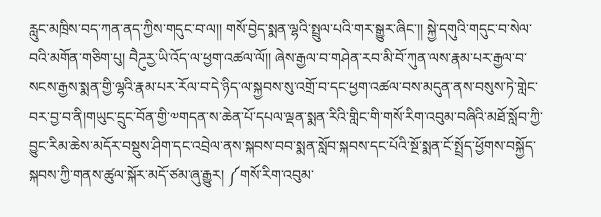རླུང་མཁྲིས་བད་ཀན་ནད་ཀྱིས་གདུང་བ་ལ།། གསོ་བྱེད་སྨན་ལྷའི་སྤྲུལ་པའི་གར་སྒྱུར་ཞིང་།། སྐྱེ་དགུའི་གདུང་བ་སེལ་བའི་མགོན་གཅིག་པུ། བཻཌུརྱ་ཡི་འོད་ལ་ཕྱག་འཚལ་ལོ།། ཞེས་རྒྱལ་བ་གཤེན་རབ་མི་བོ་ཀུན་ལས་རྣམ་པར་རྒྱལ་བ་སངས་རྒྱས་སྨན་གྱི་ལྷའི་རྣམ་པར་རོལ་བ་དེ་ཉིད་ལ་སྐྱབས་སུ་འགྲོ་བ་དང་ཕྱག་འཚལ་བས་མདུན་ནས་བསུས་ཏེ་གླེང་བར་བྱ་བ་ནི།གཡུང་དྲུང་བོན་གྱི་༧གདན་ས་ཆེན་པོ་དཔལ་ལྡན་སྨན་རིའི་གླིང་གི་གསོ་རིག་འབུམ་བཞིའི་མཐོ་སློབ་ཀྱི་བྱུང་རིམ་ཆེས་མདོར་བསྡུས་ཤིག་དང་འབྲེལ་ནས་སྐབས་བབ་སྨན་སློབ་སྐབས་དང་པོའི་སྔོ་སྨན་ངོ་སྤྲོད་ཕྱོགས་བསྐྱོད་སྐབས་ཀྱི་གནས་ཚུལ་སྐོར་མདོ་ཙམ་ཞུ་རྒྱུར། ༼གསོ་རིག་འབུམ་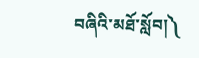བཞིའི་མཐོ་སློབ།༽